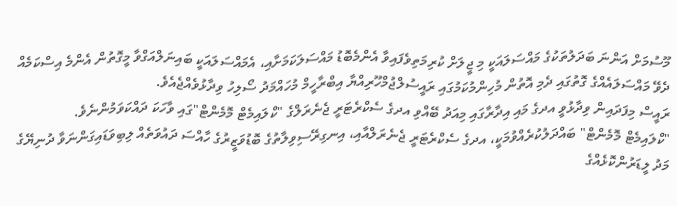މޫސުމަށް އަންނަ ބަދަލުތަކުގެ މައްސަލައަކީ މި ޖީލަށް ކުރިމަތިވެފައިވާ އެންމެބޮޑު މައްސަލަކަމަށާއި، އެމައްސަލައަކީ ބައިނަލްއަގްވާ މީގޮތުން އެންމެ އިސްކަމެއް ދެވޭ މައްސަލައެއްގެ ގޮތުގައި ދެމި އޮތުން މުހިންމުކަމުގައި ރައީސުލްޖުމްހޫރިއްޔާ އިބްރާހީމް މުހައްމަދު ސޯލިހު ވިދާޅުވެއްޖެއެވެ.
ރައީސް މިފަދައިން ވިދާޅުވީ އދގެ މައި އިދާރާގައި މިއަދު ބޭއްވި އދގެ ސެކްރެޓަރީ ޖެނެރަލްގެ "ކްލައިމެޓް މޮމެންޓް"ގައި ވާހަކަ ދައްކަވަމުންނެވެ.
"ކްލައިމެޓް މޮމެންޓް" ބައްދަލުކުރެއްވުމަކީ، އދގެ ސެކްރެޓަރީ ޖެނެރަލްއާއި، އިނގިރޭސިވިލާތުގެ ބޮޑުވަޒީރުގެ ހާއްސަ ދައުވަތެއް ލިބިވަޑައިގަންނަވާ ދުނިޔޭގެ މަދު ލީޑަރުންކޮޅެއްގެ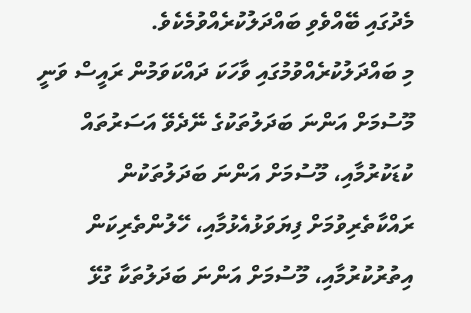މެދުގައި ބޭއްވެވި ބައްދަލުކުރެއްވުމެކެވެ.
މި ބައްދަލުކުރެއްވުމުގައި ވާހަކަ ދައްކަވަމުން ރައީސް ވަނީ މޫސުމަށް އަންނަ ބަދަލުތަކުގެ ނޭދެވޭ އަސަރުތައް ކުޑަކުރުމާއި، މޫސުމަށް އަންނަ ބަދަލުތަކުން ރައްކާތެރިވުމަށް ފިޔަވަޅުއެޅުމާއި، ހޭލުންތެރިކަން އިތުރުކުރުމާއި، މޫސުމަށް އަންނަ ބަދަލުތަކާ ގުޅޭ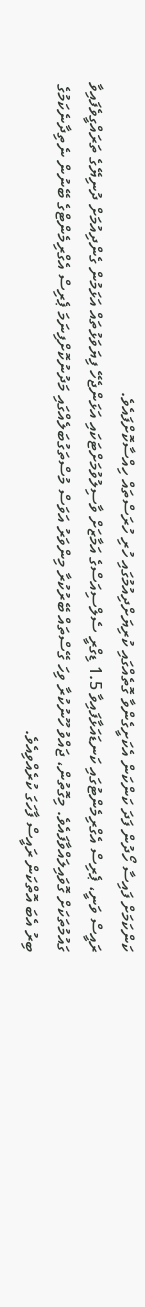ކަންކަމަށް ފައިސާ ހޯދުން ފަދަ ކަންކަން އެކަށީގެންވާ ގޮތެއްގައި ކުރިޔަށްދިއުމުގައި ހުރި ހުރަސްތައް ހިއްސާކޮށްފައެވެ.
ރައީސް ވަނީ، ޕެރިސް އެގްރިމެންޓުގައި ކަނޑައަޅާފައިވާ 1.5 ޑިގްރީ ސެލްސިއަސްގެ އަމާޒަށް ވާސިލުވުމަށްޓަކައި އަޅަންޖެހޭ ފިޔަވަޅުތައް އަޅަމުން ގެންދިއުމަށް ދުނިޔޭގެ ތަރައްގީވެފައިވާ ގައުމުތަކަށް ގޮވައިލައްވާފައެވެ. މިގޮތުން، ޖައްވު ހޫނުކުރާ ވިހަ ގޭސްތައް ބޭރުކުރާ މިންވަރު އަވަސް މުސްތަގުބަލެއްގައި މަދުނުކޮށްފިނަމަ ޕެރިސް އެގްރިމެންޓްގެ ބޭނުން ނެތިދާނެކަމުގެ ބިރު އެބަ އޮތްކަން ރައީސް ފާހަގަ ކުރެއްވިއެވެ.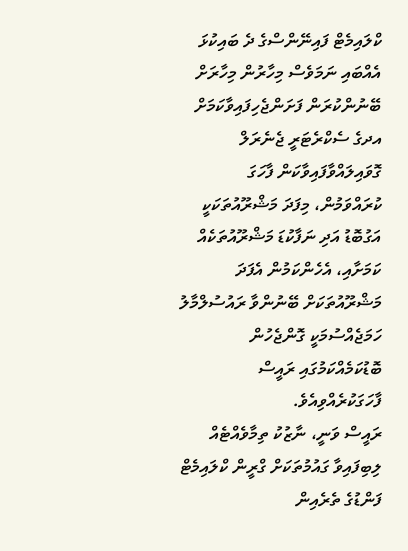ކްލައިމެޓް ފައިނޭންސްގެ ދެ ބައިކުޅަ އެއްބައި ނަމަވެސް މިހާރުން މިހާރަށް ބޭނުންކުރަން ފަށަންޖެހިފައިވާކަމަށް އދގެ ސެކްރެޓަރީ ޖެނެރަލް ގޮވައިލައްވާފައިވާކަން ފާހަގަ ކުރައްވަމުން، މިފަދަ މަޝްރޫއުތަކަކީ އަގުބޮޑު އަދި ނަފާކުޑަ މަޝްރޫއުތަކެއް ކަމަށާއި، އެހެންކަމުން އެފަދަ މަޝްރޫއުތަކަށް ބޭނުންވާ ރައުސުލްމާލު ހަމަޖެއްސުމަކީ ގޮންޖެހުން ބޮޑުކަމެއްކަމުގައި ރައީސް ފާހަގަކުރެއްވިއެވެ.
ރައީސް ވަނީ، ނާޒުކު ތިމާވެއްޓެއް ލިބިފައިވާ ގައުމުތަކަށް ގްރީން ކްލައިމެޓް ފަންޑުގެ ތެރެއިން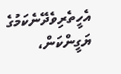އެހީތެރިވެދޭނެކަމުގެ ޔަގީންކަން،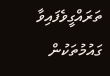ތަރައްގީވެފައިވާ ގައުމުތަކުން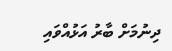ދިނުމަށް ބާރު އަޅުއްވައި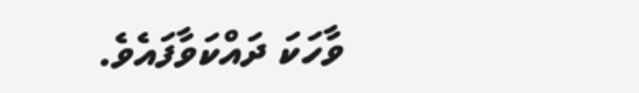ވާހަކަ ދައްކަވާފައެވެ.